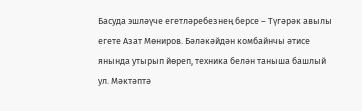Басуда эшләүче егетләребезнең берсе – Түгәрәк авылы егете Азат Мөниров. Бәләкәйдән комбайнчы әтисе янында утырып йөреп, техника белән таныша башлый ул. Мәктәптә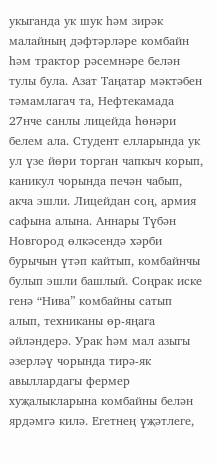укыганда ук шук һәм зирәк малайның дәфтәрләре комбайн һәм трактор рәсемнәре белән тулы була. Азат Таңатар мәктәбен тәмамлагач та, Нефтекамада 27нче санлы лицейда һөнәри белем ала. Студент елларында ук ул үзе йөри торган чапкыч корып, каникул чорында печән чабып, акча эшли. Лицейдан соң, армия сафына алына. Аннары Түбән Новгород өлкәсендә хәрби бурычын үтәп кайтып, комбайнчы булып эшли башлый. Соңрак иске генә “Нива” комбайны сатып алып, техниканы өр-яңага әйләндерә. Урак һәм мал азыгы әзерләү чорында тирә-як авыллардагы фермер хуҗалыкларына комбайны белән ярдәмгә килә. Егетнең үҗәтлеге,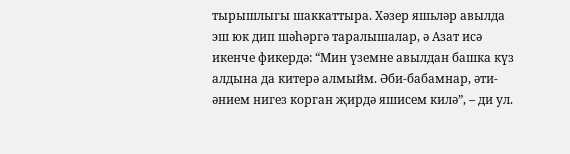тырышлыгы шаккаттыра. Хәзер яшьләр авылда эш юк дип шәһәргә таралышалар, ә Азат исә икенче фикердә: “Мин үземне авылдан башка күз алдына да китерә алмыйм. Әби-бабамнар, әти-әнием нигез корган җирдә яшисем килә”, – ди ул.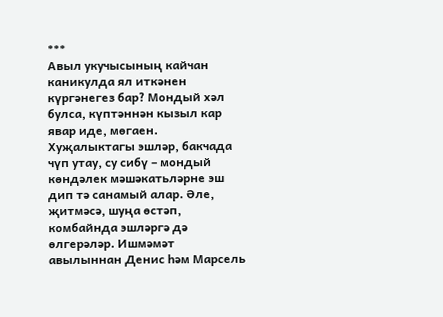***
Авыл укучысының кайчан каникулда ял иткәнен күргәнегез бар? Мондый хәл булса, күптәннән кызыл кар явар иде, мөгаен. Хуҗалыктагы эшләр, бакчада чүп утау, су сибү – мондый көндәлек мәшәкатьләрне эш дип тә санамый алар. Әле, җитмәсә, шуңа өстәп, комбайнда эшләргә дә өлгерәләр. Ишмәмәт авылыннан Денис һәм Марсель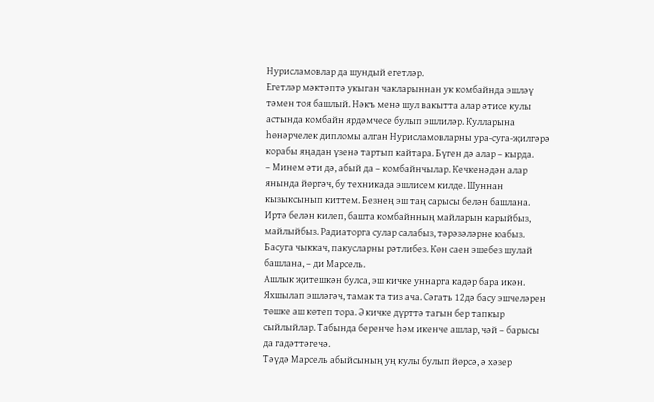Нурисламовлар да шундый егетләр.
Егетләр мәктәптә укыган чакларыннан ук комбайнда эшләү тәмен тоя башлый. Нәкъ менә шул вакытта алар әтисе кулы астында комбайн ярдәмчесе булып эшлиләр. Кулларына һөнәрчелек дипломы алган Нурисламовларны ура-суга-җилгәрә корабы яңадан үзенә тартып кайтара. Бүген дә алар – кырда.
– Минем әти дә, абый да – комбайнчылар. Кечкенәдән алар янында йөргәч, бу техникада эшлисем килде. Шуннан кызыксынып киттем. Безнең эш таң сарысы белән башлана. Иртә белән килеп, башта комбайнның майларын карыйбыз, майлыйбыз. Радиаторга сулар салабыз, тәрәзәләрне юабыз. Басуга чыккач, пакусларны рәтлибез. Көн саен эшебез шулай башлана, – ди Марсель.
Ашлык җитешкән булса, эш кичке уннарга кадәр бара икән.
Яхшылап эшләгәч, тамак та тиз ача. Сәгать 12дә басу эшчеләрен төшке аш көтеп тора. Ә кичке дүрттә тагын бер тапкыр сыйлыйлар. Табында беренче һәм икенче ашлар, чәй – барысы да гадәттәгечә.
Тәүдә Марсель абыйсының уң кулы булып йөрсә, ә хәзер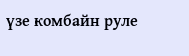үзе комбайн руле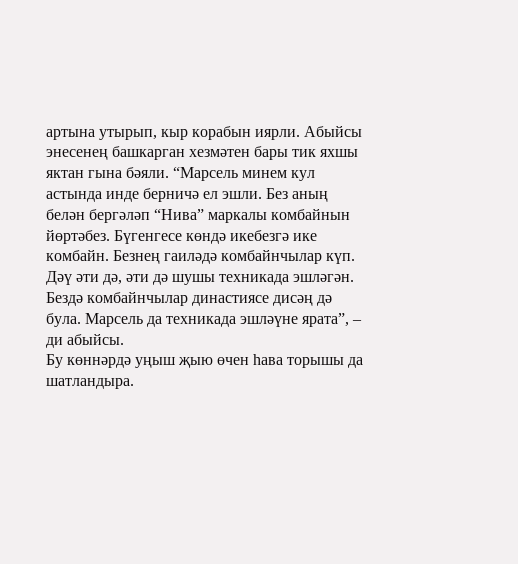артына утырып, кыр корабын иярли. Абыйсы энесенең башкарган хезмәтен бары тик яхшы яктан гына бәяли. “Марсель минем кул астында инде берничә ел эшли. Без аның белән бергәләп “Нива” маркалы комбайнын йөртәбез. Бүгенгесе көндә икебезгә ике комбайн. Безнең гаиләдә комбайнчылар күп. Дәү әти дә, әти дә шушы техникада эшләгән. Бездә комбайнчылар династиясе дисәң дә була. Марсель да техникада эшләүне ярата”, – ди абыйсы.
Бу көннәрдә уңыш җыю өчен һава торышы да шатландыра.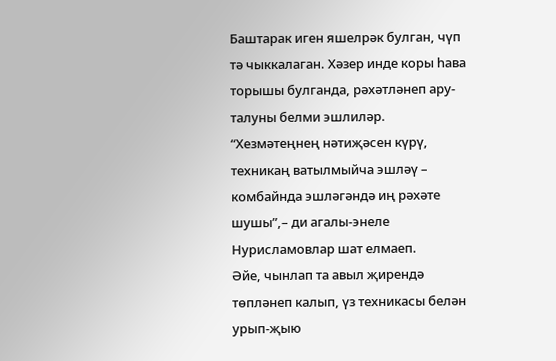Баштарак иген яшелрәк булган, чүп тә чыккалаган. Хәзер инде коры һава торышы булганда, рәхәтләнеп ару-талуны белми эшлиләр. “Хезмәтеңнең нәтиҗәсен күрү, техникаң ватылмыйча эшләү – комбайнда эшләгәндә иң рәхәте шушы”,– ди агалы-энеле Нурисламовлар шат елмаеп.
Әйе, чынлап та авыл җирендә төпләнеп калып, үз техникасы белән урып-җыю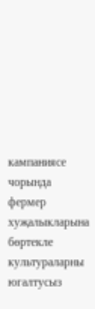кампаниясе чорында фермер хуҗалыкларына бөртекле культураларны югалтусыз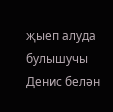җыеп алуда булышучы Денис белән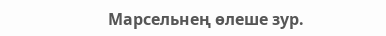Марсельнең өлеше зур.